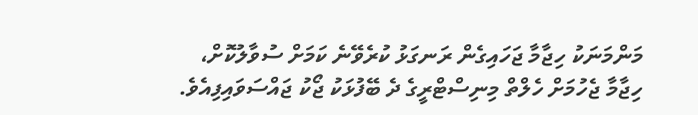މަންމަނަކު ހިޖާމާ ޖަހައިގެން ރަނގަޅު ކުރެވޭނެ ކަމަށް ސުވާލުކޮށް، ހިޖާމާ ޖެހުމަށް ހެލްތް މިނިސްޓްރީގެ ދެ ބޭފުޅަކު ޖޯކު ޖައްސަވައިފިއެވެ.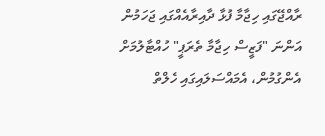ރާއްޖޭގައި ހިޖާމާ ފުޅާ ދާއިރާއެއްގައި ޖަހަމުން އަންނަ "ފަޒީސް ހިޖާމާ ތެރަޕީ" ހުއްޓާލުމަށް އެންގުމުން، އެމައްސަލައިގައި ހެލްތް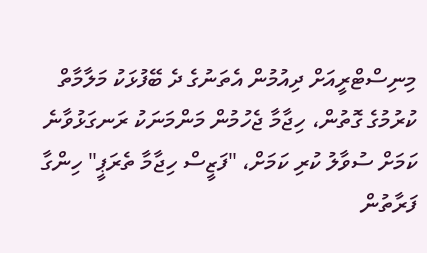މިނިސްޓްރީއަށް ދިއުމުން އެތަނުގެ ދެ ބޭފުޅަކު މަލާމާތް ކުރުމުގެ ގޮތުން، ހިޖާމާ ޖެހުމުން މަންމަނަކު ރަނގަޅުވާނެ ކަމަށް ސުވާލު ކުރި ކަމަށް، "ފަޒީސް ހިޖާމާ ތެރަޕީ" ހިންގާ ފަރާތުން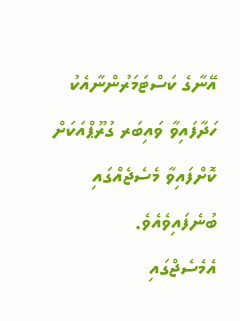އޭނާގެ ކަސްޓަމަރުންނާއެކު ހަދާފައިވާ ވައިބަރ ގުރޫޕްއަކަށް ކޮށްފައިވާ މެސެޖެއްގައި ބުނެފައިވެއެވެ.
އެމެސެޖްގައި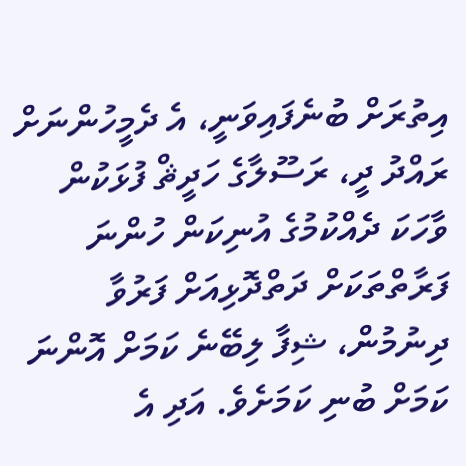އިތުރަށް ބުނެފައިވަނީ، އެ ދެމީހުންނަށް ރައްދު ދީ، ރަސޫލާގެ ހަދީޘް ފުޅަކުން ވާހަކަ ދެއްކުމުގެ އުނިކަން ހުންނަ ފަރާތްތަކަށް ދަތްދޮޅިއަށް ފަރުވާ ދިނުމުން، ޝިފާ ލިބޭނެ ކަމަށް އޮންނަ ކަމަށް ބުނި ކަމަށެވެ. އަދި އެ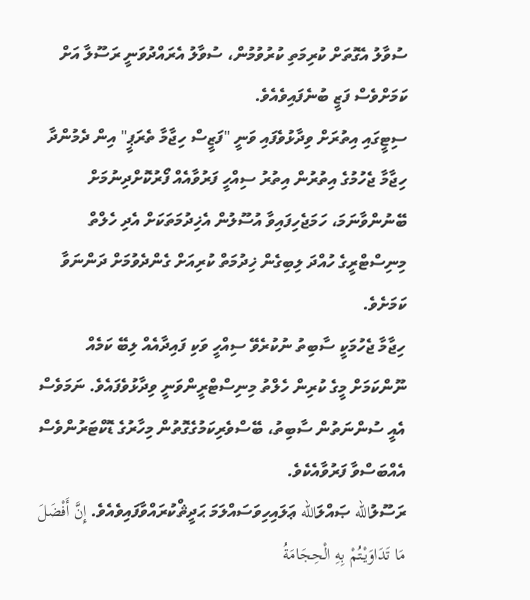ސުވާލު އެގޮތަށް ކުރިމަތި ކުރުވުމުން، ސުވާލު އެރައްދުވަނީ ރަސޫލާ އަށް ކަމަށްވެސް ފަޒީ ބުނެފައިވެއެވެ.
ސިޓީގައި އިތުރަށް ވިދާޅުވެފައި ވަނީ "ފަޒީސް ހިޖާމާ ތެރަޕީ" އިން ދެމުންދާ ހިޖާމާ ޖެހުމުގެ އިތުރުން އިތުރު ސިއްހީ ފަރުވާއެއް ފޯރުކޮށްދިނުމަށް ބޭނުންވާނަމަ، ހަމަޖެހިފައިވާ އުސޫލުން އެޚިދުމަތަކަށް އެދި ހެލްތް މިނިސްޓްރީގެ ހުއްދަ ލިބިގެން ޚިދުމަތް ކުރިއަށް ގެންދެވުމަށް ދަންނަވާ ކަމަށެވެ.
ހިޖާމާ ޖެހުމަކީ ސާބިތު ނުކުރެވޭ ސިއްހީ ވަކި ފައިދާއެއް ލިބޭ ކަމެއް ނޫންކަމަށް މީގެ ކުރިން ހެލްތު މިނިސްޓްރީންވަނީ ވިދާޅުވެފައެވެ. ނަމަވެސް އެއީ ސުންނަތުން ސާބިތު، ބޭސްވެރިކަމުގެގޮތުން މިހާރުގެ ޑޮކްޓަރުންވެސް އެއްބަސްވާ ފަރުވާއެކެވެ.
ރަސޫލުالله ޞައްލަالله ޢަލައިހިވަސައްލަމަ ޙަދީޘްކުރައްވާފައިވެއެވެ. إِنَّ أَفْضَلَ مَا تَدَاوَيْتُمْ بِهِ الْحِجَامَةُ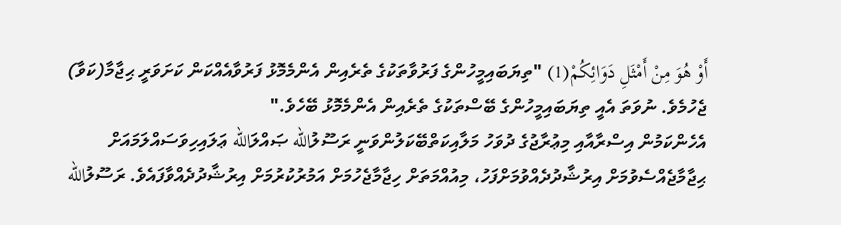أَوْ هُوَ مِنْ أَمْثَلِ دَوَائِكُمْ(1) "ތިޔަބައިމީހުންގެ ފަރުވާތަކުގެ ތެރެއިން އެންމެމޮޅު ފަރުވާއެއްކަން ކަށަވަރީ ޙިޖާމާ(ކަވާ) ޖެހުމެވެ. ނުވަތަ އެއީ ތިޔަބައިމީހުންގެ ބޭސްތަކުގެ ތެރެއިން އެންމެމޮޅު ބޭހެވެ."
އެހެންކަމުން އިސްރާއާއި މިޢުރާޖުގެ ދުވަހު މަލާއިކަތްބޭކަލުންވަނީ ރަސޫލުالله ޞައްލަالله ޢަލައިހިވަސައްލަމައަށް ޙިޖާމާޖެއްސެވުމަށް އިރުޝާދުދެއްވުމަށްފަހު، މިއުއްމަތަށް ހިޖާމާޖެހުމަށް އަމުރުކުރުމަށް އިރުޝާދުދެއްވާފައެވެ. ރަސޫލުالله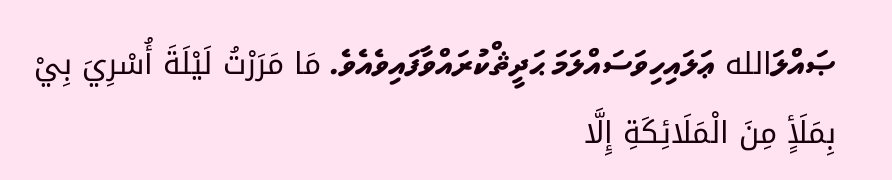ޞައްލަالله ޢަލައިހިވަސައްލަމަ ޙަދީޘްކުރައްވާފައިވެއެވެ. مَا مَرَرْتُ لَيْلَةَ أُسْرِيَ بِيْ بِمَلَأٍ مِنَ الْمَلَائِكَةِ إِلَّا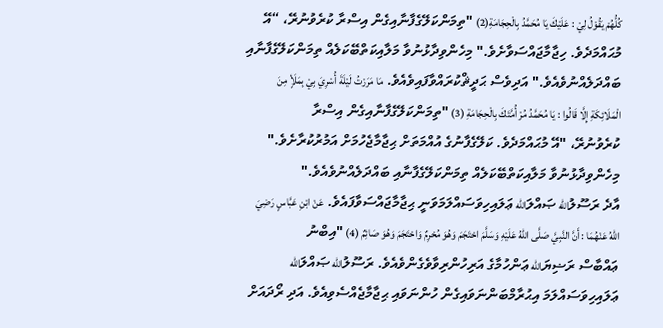كُلُّهُمْ يَقُوْلُ لِيْ : عَلَيْكَ يَا مُحَمَّدُ بِالْحِجَامَةِ(2) "ތިމަންކަލޭގެފާނާއިގެން އިސްރާ ކުރެވުނުރޭ، “އޭ މުޙައްމަދެވެ. ހިޖާމާޖައްސަވާށެވެ." މިހެންވިދާޅުނުވާ މަލާއިކަތްބޭކަލެއް ތިމަންކަލޭގެފާނާއި ބައްދަލެއްނުވެއެވެ." އަދިވެސް ޙަދީޘްކުރައްވާފައިވެއެވެ. مَا مَرَرْتُ لَيْلَةَ أُسْرِيَ بِيْ بِمَلَأٍ مِنَ الْمَلَائِكَةِ إِلَّا قَالُوا : يَا مُحَمَّدُ مُرْ أُمَّتَكَ بِالْحِجَامَةِ (3) "ތިމަންކަލޭގެފާނާއިގެން އިސްރާ ކުރެވުނުރޭ، "އޭ މުޙައްމަދެވެ. ކަލޭގެފާނުގެ އުއްމަތަށް ޙިޖާމާޖެހުމަށް އަމުރުކުރާށެވެ." މިހެންވިދާޅުނުވާ މަލާއިކަތްބޭކަލެއް ތިމަންކަލޭގެފާނާއި ބައްދަލެއްނުވެއެވެ."
އާދެ ރަސޫލުالله ޞައްލަالله ޢަލައިހިވަސައްލަމަވަނީ ޙިޖާމާޖައްސަވާފައެވެ. عَنْ ابْنِ عَبَّاسٍ رَضِيَ اللهُ عَنْهُمَا : أَنَّ النَّبِيَّ صَلَّى اللهُ عَلَيْهِ وَسَلَّمَ احْتَجَمَ وَهُوَ مُحْرِمٌ وَاحْتَجَمَ وَهُوَ صَائِمٌ (4) "އިބްނު ޢައްބާސް ރަޟިޔަالله ޢަންހުމާގެ އަރިހުންރިވާވެގެންވެއެވެ. ރަސޫލުالله ޞައްލަالله ޢަލައިހިވަސައްލަމަ އިޙުރާމްބަންނަވައިގެން ހުންނަވައި ޙިޖާމާޖެއްސެވިއެވެ. އަދި ރޯދައަށް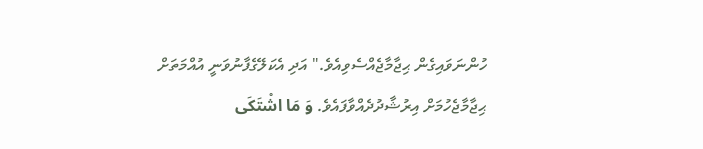ހުންނަވައިގެން ޙިޖާމާޖެއްސެވިއެވެ." އަދި އެކަލޭގެފާނުވަނީ އުއްމަތަށް ޙިޖާމާޖެހުމަށް އިރުޝާދުދެއްވާފައެވެ. وَ مَا اشْتَكَى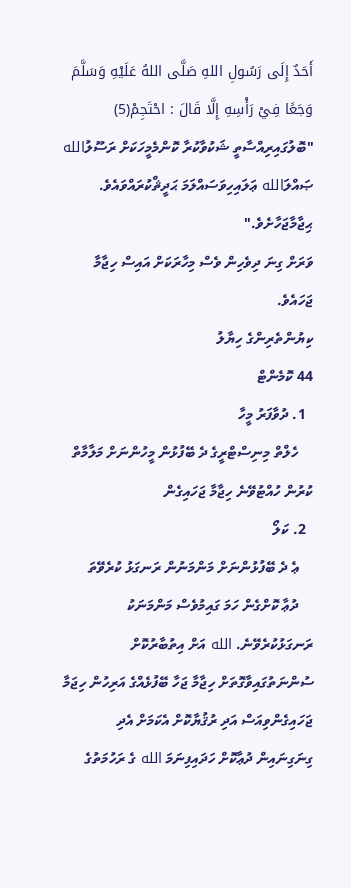أَحَدٌ إِلَى رَسُولِ اللهِ صَلَّى اللهُ عَلَيْهِ وَسَلَّمَ وَجَعًا فِيْ رَأْسِهِ إِلَّا قَالَ : احْتَجِمْ(5) "ބޮލުގައިރިއްސާތީ ޝަކުވާކުރާ ކޮންމެމީހަކަށް ރަސޫލުالله ޞައްލަالله ޢަލައިހިވަސައްލަމަ ޙަދީޘްކުރައްވައެވެ. ޙިޖާމާޖަހާށެވެ."
ވަރަށް ގިނަ ދިވެހިން ވެސް މިހާރަކަށް އައިސް ހިޖާމާ ޖަހައެވެ.
ކިޔުންތެރިންގެ ހިޔާލު
44 ކޮމެންޓް
  1. ދުވާފަރު މީހާ
    ހެލްތް މިނިސްޓްރީގެ ދެ ބޭފުޅުން މީހުންނަށް މަލާމާތް ކުރުން ހުއްޓުވޭނެ ހިޖާމާ ޖަހައިގެން
  2. ކަލޯ
    ޢެ ދެ ބޭފުޅުންނަށް މަންމަނުން ރަނގަޅު ކުރެވޭތަ
    ދުޢާ ކޮށްގެން ހަމަ ގައިމުވެސް މަންމަނަކު ރަނގަޅުކުރެވޭނެ. الله އަށް އިތުބާރުކޮށް ސުންނަތުގައިވާގޮތަށް ހިޖާމާ ޖަހާ ބޭފުޅެއްގެ އަރިހުން ހިޖަމާ ޖަހައިގެންވިއަސް އަދި ރުޤުޔާކޮށް އެކަމަށް އެދި ގިނަގިނައިން ދުޢާކޮށް ހަދައިފިނަމަ الله ގެ ރަހުމަތުގެ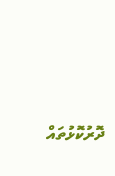ދޮރުކޮޅުތައް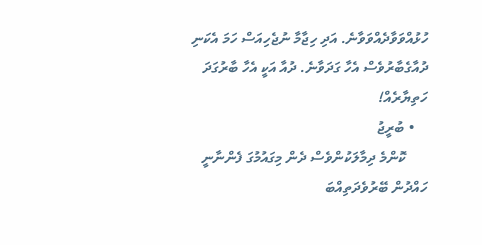ހުޅުއްވަވާދެއްވަވާނެ. އަދި ހިޖާމާ ނުޖެހިއަސް ހަމަ އެކަނި ދުއާގެބާރުވެސް އެހާ ގަދަވާނެ. ދުއާ އަކީ އެހާ ބާރުގަދަ ހަތިޔާރެއް!
    • ބުރީޖު
      ކޮންމެ ދިމާލަކުންވެސް ދެން މިގައުމުގަ ފެންނާނީ ހައްދުން ބޭރުވެދަތިއްބަ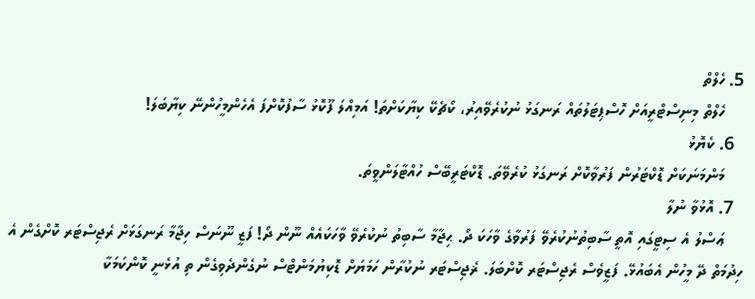5. ހެލްތް
    ހެލްތް މިނިސްޓްރީއަށް ހޮސްޕިޓަލުތައް ރަނގަޅު ނުކުރެވޭއިރު، ކޯޗެކޭ ކިޔާކަށްތަ! އަމިއްލަ ފޫކޮޅު ސާފުކޮށްފަ އެހެންމީހުންނޭ ކިޔާބަލަ!
  6. ކެޔޮޅު
    މަންމަނަކަށް ޑޮކްޓަރުން ފަރުވާކޮށް ރަނގަޅު ކުރެވޭތަ. ޑޮކްޓަރީބޭސް ހުއްޓާލަންވީތަ.
  7. އޮޅުވާ ނުލާ
    ޢަސްލު އެ ސިޓީގައި އޮތީ ސާބިތުނުކުރެވޭ ފަރުވާގެ ވާހަކަ ދޯ. ޙިޖާމާ ސާބިތު ނުކުރެވޭ ވާހަކައެއް ނޫން ދޯ! ފަޒީ ނޫނަސް ހިޖާމާ ރަނގަޅަށް ރެޖިސްޓަރ ކޮށްގެން އެ ހިދުމަތް ދޭ މީހުން އެބައުޅޭ. ފަޒީވެސް ރެޖިސްޓަރ ކޮށްބަލަ. ޜެޖިސްޓަރ ނުކުރާން ހަމަޔަށް ޑޮކިޔުމަންޓްސް ނުގެންދެވިގެން ތި އުޅެނީ ކޮންކަމަކާ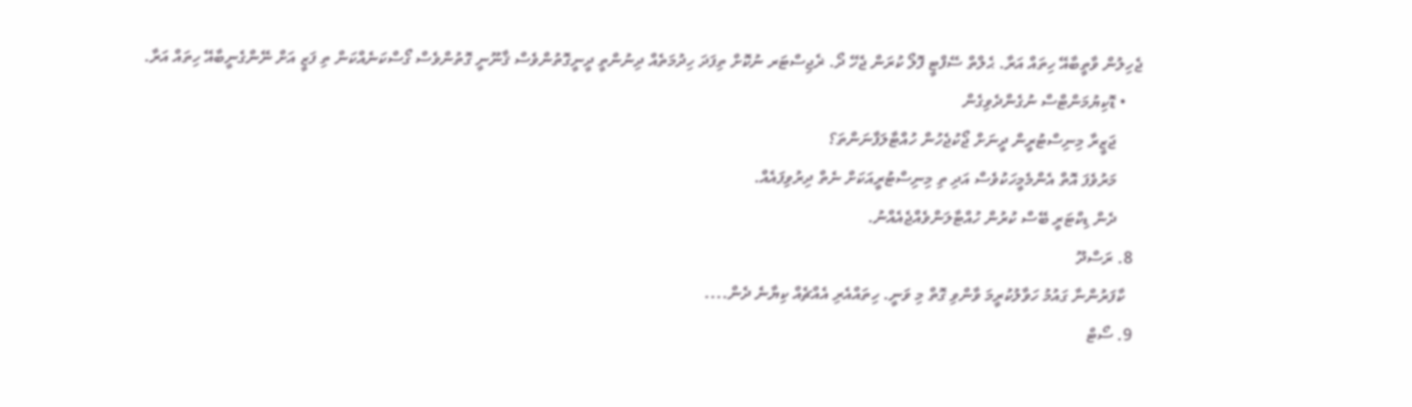ޖެހިލުން ވާތީބާއޭ ހިތައް އަރާ. ޙެލްތް ސޭފްޓީ ފޮލޯ ކުރަން ޖެހޭ ދޯ. ޜެޖިސްޓަރ ނުކޮށް ތިފަދަ ހިދުމަތެއް ދިނުންތީ ދީނީގޮތުންވެސް ޤާނޫނީ ގޮތުންވެސް ގޯސްކަނެއްކަން ތި ފަޒީ އަށް ނޭންގެނީބާއޭ ހިތައް އަރާ.
    • ޑޮކިޔުމަންޓްސް ނުގެންދެވިގެން
      ޖަޒީރާ މިނިސްޓުރީން ދީނަށް ޖޯކުޖެހުން ހުއްޓާލަފާނަންތަ؟
      މަރުވެފަ އޮތް އެންމެމީހަކުވެސް އަދި ތި މިނިސްޓުރީއަކަށް ނެތް ދިރުވިފައެއް.
      ދެން ޑިކްޓަރީ ބޭސް ކުރުން ހުއްޓާލަންވެއްޖެއެއްނު.
  8. ރަސްދޫ
    ކާފަރުންނާ ގައުމު ހަވާލުކުރީމަ ވާންވި ގޮތް މި ވަނީ. ހިތައްއެރި އެއްޗެއް ކިޔާނެ ދެން....
  9. ސޯޓް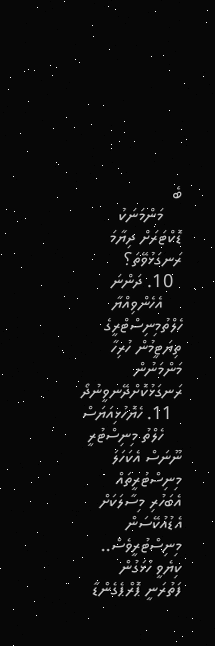ބެ
    މަންމަނަކު ޑޮކްޓަރަށް ދިޔާމަ ރަނގަޅުވޭތަ؟
  10. ދަންނަ
    އެހެންވިއްޔާ ހެލްތުމިނިސްޓްރީގެ ތިޔަޓީމުން ހުރިހާ މަންމަނުން ރަނގަޅުކޮށްދޭނވީނުދޯ
  11. ހެޔޮހުޅިއަޔަސް
    ހެލްތު މިނިސްޓުރީ ނޫނަސް އެކަހަލަ މިނިސްޓުރީތައް އެބަހުރި މިސާލަކަށް އެޑުއުކޭސަން މިނިސްޓުރީވެސް.. ކިޔެވީ ހުޅަގުން ފަތުރަނީ ޕޮރްޕެގެންޑާ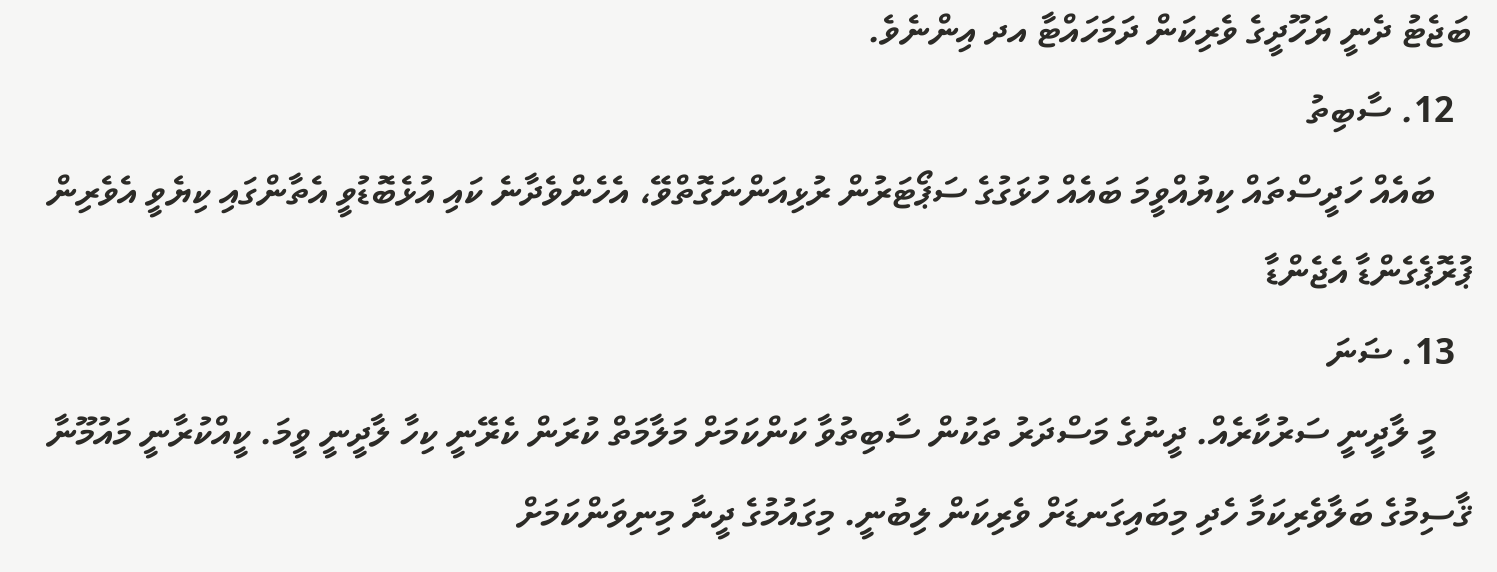ބަޖެޓު ދެނީ ޔަހޫދީގެ ވެރިކަން ދަމަހައްޓާ އދ އިންނެވެ.
  12. ސާބިތު
    ބައެއް ހަދީސްތައް ކިޔުއްވީމަ ބައެއް ހުޅަގުގެ ސަޕޯޓަރުން ރުޅިއަންނަގޮތްވޭ، އެހެންވެދާނެ ކައި އުޅެބޮޑުވީ އެތާންގައި ކިޔެވީ އެވެރިން ޕުރޮޕެގެންޑާ އެޖެންޑާ
  13. ޟަނަ
    މީ ލާދީނީ ސަރުކާރެއް. ދީނުގެ މަސްދަރު ތަކުން ސާބިތުވާ ކަންކަމަށް މަލާމަތް ކުރަން ކެރޭނީ ކިހާ ލާދީނީ ވީމަ. ކީއްކުރާނީ މައުމޫނާ ޤާސިމުގެ ބަލާވެރިކަމާ ހެދި މިބައިގަނޑަށް ވެރިކަން ލިބުނީ. މިގައުމުގެ ދީނާ މިނިވަންކަމަށް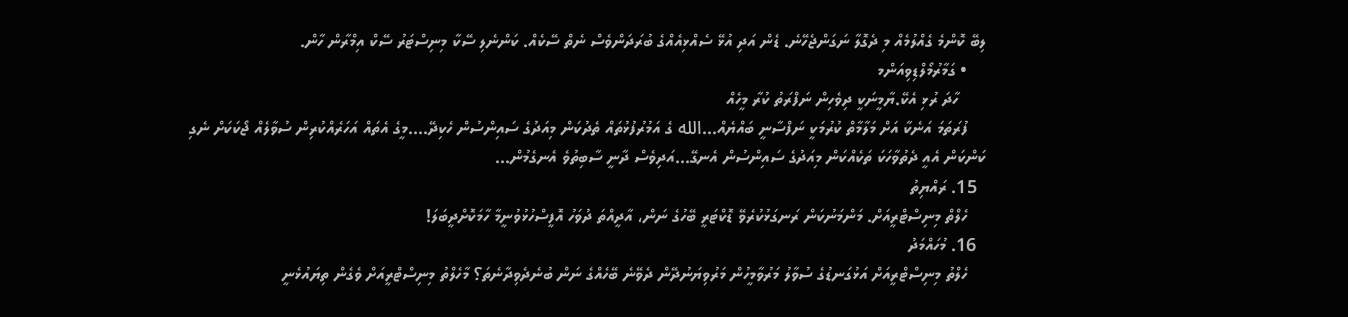ލިބޭ ކޮންމެ ގެއްލުމެއް މި ދެގޮލާ ނަގަންޖެހޭނެ. ޑެން އަދި އުޅޭ ސެއްޅިއެއްގެ ބުރަދަންވެސް ނެތް ސޭކެއް. ކަންނެލި ސޭކާ މިނިސްޓަރު ސޭކް އިމްރާން ހާން.
    • ގަމާރުމޯލްޑިވިއަންމ
      ހާދަ ރުޅި އެކޭ.ޔާމީނަކީ ދިވެހިން ނަފްރަތު ކުރާ މީހެއް
    ފުރަތަމަ އަނެކާ އަށް މަލާމާތް ކުރުމަކީ ނަފްސާނީ ބައްޔެއް...الله ގެ އަމުރުފުޅުތައް ތެދުކަން މިއަދުގެ ސައިންސުން ހެކިދޭ....މީގެ އެތައް އަހަރެއްކުރިން ސުވާލެއް ޖޯކަކަށް ނެގި ކަންކަން އެއީ ދެތުވާހަކަ ތަކެއްކަން މިއަދުގެ ސައިންސުން އެނގޭ...އަދިވެސް ދާނީ ސާބިތުވެ އެނގެމުން...
  15. ރައްޔިތު
    ހެލްތް މިނިސްޓްރީއަށް. މަންމަނުކަން ރަނގަޅުކުރެވޭ ޑޮކްޓަރީ ބޭހުގެ ނަން، އާދީއްތަ ދުވަހު އޮފީސްހުޅުވުނީމާ ހާމަކޮށްދީބަލަ!
  16. މުހައްމަދު
    ހެލްތު މިނިސްޓްރީއަށް އަޅުގަނޑުގެ ސުވާލު މަރުވާމީހުން މަރުވިޔަނުދޭން ދެވޭނެ ބޭހެއްގެ ނަން ބުނެދެވިދާނެތަ؟ މާހެލްތު މިނިސްޓްރީއަށް ވެގެން ތިޔައުޅެނީ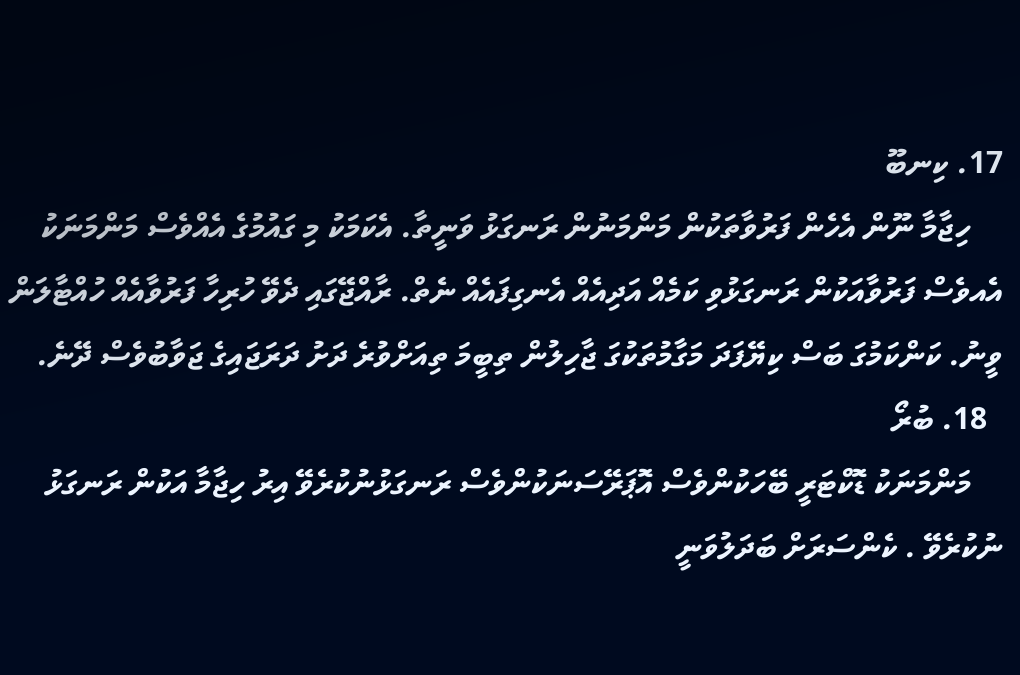17. ކިނބޫ
    ހިޖާމާ ނޫން އެހެން ފަރުވާތަކުން މަންމަނުން ރަނގަޅު ވަނީތާ. އެކަމަކު މި ގައުމުގެ އެއްވެސް މަންމަނަކު އެއވެސް ފަރުވާއަކުން ރަނގަޅުވި ކަމެއް އަދިއެއް އެނގިފައެއް ނެތް. ރާއްޖޭގައި ދެވޭ ހުރިހާ ފަރުވާއެއް ހުއްޓާލަން ވީނު. ކަންކަމުގަ ބަސް ކިޔޭފަދަ މަގާމުތަކުގަ ޖާހިލުން ތިބީމަ ތިއަށްވުރެ ދަށު ދަރަޖައިގެ ޖަވާބުވެސް ދޭނެ.
  18. ބުރޯ
    މަންމަނަކު ޑޮކްޓަރީ ބޭހަކުންވެސް އޮޕަރޭސަނަކުންވެސް ރަނގަޅުނުކުރެވޭ އިރު ހިޖާމާ އަކުން ރަނގަޅު ނުކުރެވޭ . ކެންސަރަށް ބަދަލުވަނީ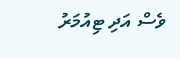ވެސް އަދި ޓިއުމަރު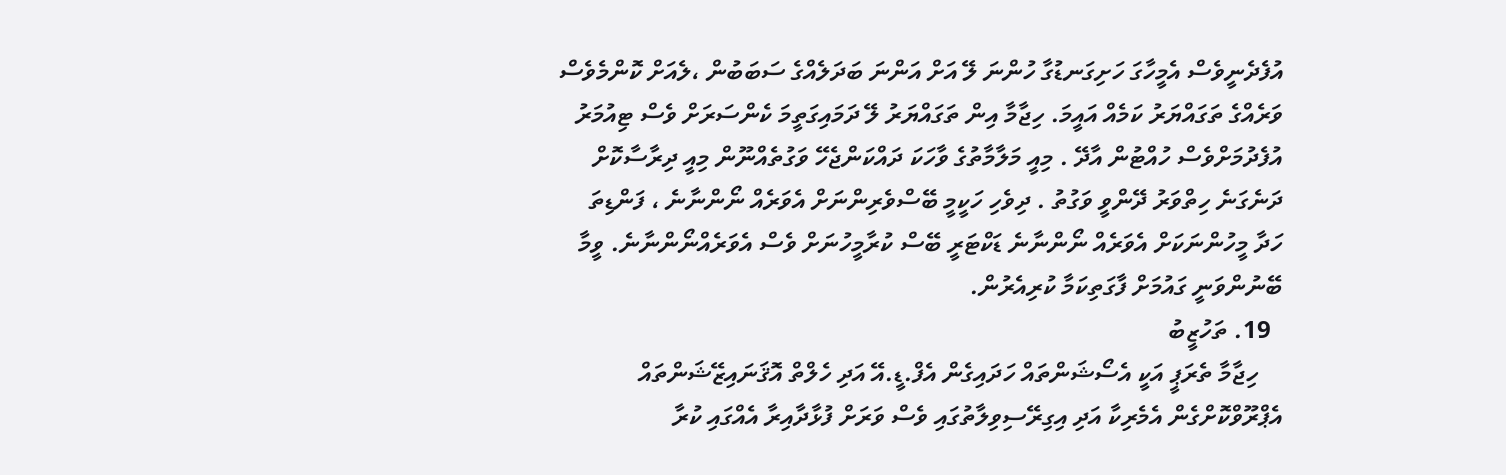އުފެދެނީވެސް އެމީހާގަ ހަށިގަނޑުގާ ހުންނަ ލޭ އަށް އަންނަ ބަދަލެއްގެ ސަބަބުން ،ލެއަށް ކޮންމެވެސް ވަރެއްގެ ތަގައްޔަރު ކަމެއް އައީމަ. ހިޖާމާ އިން ތަގައްޔަރު ލޭ ދަމައިގަތީމަ ކެންސަރަށް ވެސް ޓިއުމަރު އުފެދުމަށްވެސް ހުއްޓުން އާދޭ . މިއީ މަލާމާތުގެ ވާހަކަ ދައްކަންޖެހޭ ވަގުތެއްނޫން މިއީ ދިރާސާކޮށް ދަނެގަނެ ހިތްވަރު ދޭންވީ ވަގުތު . ދިވެހި ހަކީމީ ބޭސްވެރިންނަށް އެވަރެއް ނޯންނާނެ ، ފަންޑިތަ ހަދާ މީހުންނަކަށް އެވަރެއް ނޯންނާނެ ޑަކްޓަރީ ބޭސް ކުރާމީހުނަށް ވެސް އެވަރެއްނޯންނާނެ. ވީމާ ބޭނުންވަނީ ގައުމަށް ފާގަތިކަމާ ކުރިއެރުން.
  19. ތަހުޒީބު
    ހިޖާމާ ތެރަޕީ އަކީ އެސޯޝަންތައް ހަދައިގެން އެފް.ޑީ.އޭ އަދި ހެލްތް އޮޤަނައިޒޭޝަންތައް އެޕްރޫވްކޮށްގެން އެމެރިކާ އަދި އިގިރޭސިވިލާތުގައި ވެސް ވަރަށް ފުޅާދާއިރާ އެއްގައި ކުރާ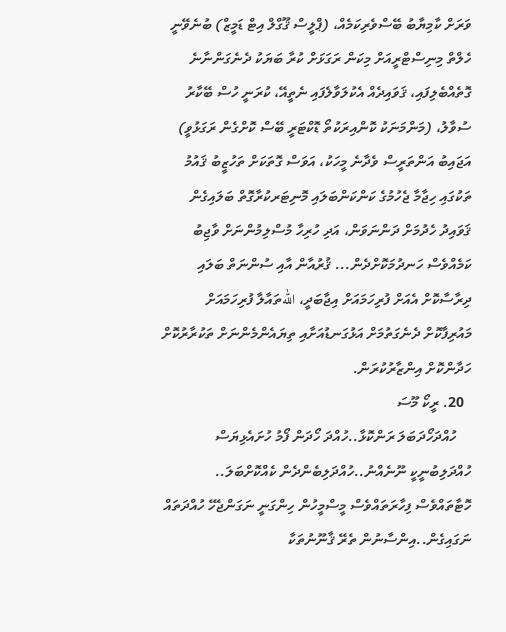ވަރަށް ކާމިޔާބު ބޭސްވެރިކަމެއް، (ޕްލީސް ޤޫގްލް އިޓް ޑަމީޒް) ބުނެވޭނީ ހެލްތް މިނިސްޓްރީއަށް މިކަން ރަގަޅަށް ކުރާ ބަޔަކު ދެނެގަންނާނެ ގޮތެއްބެލިފައި، ޤަވައިދެއް އެކުލަވާލެފައި ނެތީއޭ، ކުރަނީ ހުސް ބޭކާރު ސުވާލު، (މަންމަނަކު ކޮންއިރަކުތޯ ޑޮކްޓަރީ ބޭސް ކޮށްގެން ރަގަޅުވީ) އަޖައިބު އަންތަރީސް ވެދާނެ މީހަކު، އަވަސް ގޮތަކަށް ތަހުޒީބު ޤައުމު ތަކުގައި ހިޖާމާ ޖެހުމުގެ ކަންކަންބަލައި މޮނިޓަރކުރާގޮތް ބަލައިގެން ޤަވައިދު ހެދުމަށް ދަންނަވަން، އަދި ހުރިހާ މުސްލިމުންނަށް ވާޖިބު ކަމެއްވެސް ހަނދުމަކޮށްދެން... ޤުރުއާން އާއި ސުންނަތް ބަލައި ދިރާސާކޮށް އެއަށް ފުރިހަމައަށް އިޖާބަދީ، اللهތައާލާ ފުރިހަމައަށް މައުރިފާކޮށް ދެނެގަތުމަށް އަޅުގަނޑުއަށާއި ތިޔައެންމެންނަށް ތަކުރާރުކޮށް ހަދާންކޮށް އިންޒާރުކުރަން.
  20. ރީކޯ މޫސަ
    ހުއްދަހޯދަބަލަ ރަންކޮޅާ..ހުއްދަ ހޯދަން ފޯމު ހުށައެޅިޔަސް ހުއްދަލިބުނީކީ ނޫނެއްނު..ހުއްދަލިބެންދެން ކެއްކޮށްބަލަ.. ހޮޓާތައްވެސް ފިހާރަތައްވެސް މީސްމީހުން ހިންގަނީ ނަގަންޖެހޭ ހުއްދަތައް ނަގައިގެން..އިންސާނުން ތެރޭ ޤާނޫނުތަކާ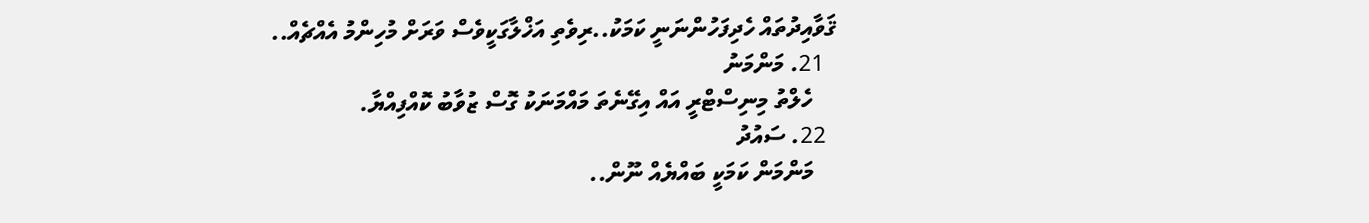ޤަވާއިދުތައް ހެދިފަހުންނަނީ ކަމަކު..ރިވެތި އަޚްލާގަކީވެސް ވަރަށް މުހިންމު އެއްޗެއް..
  21. މަންމަނު
    ހެލްތު މިނިސްޓްރީ އައް އިގޭނެތަ މައްމަނަކު ގޮސް ޒުވާބު ކޮއްފިއްޔާ.
  22. ސައުދު
    މަންމަން ކަމަކީ ބައްޔެއް ނޫން..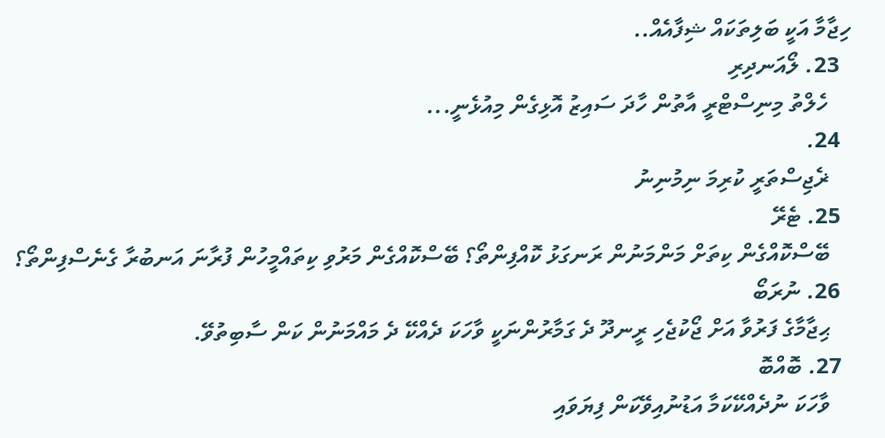ހިޖާމާ އަކީ ބަލިތަކައް ޝިފާއެއް..
  23. ލޯއަނދިރި
    ހެލްތު މިނިސްޓްރީ އާތުން ހާދަ ސައިޒު އޮޅިގެން މިއުޅެނީ...
  24.
    ޜެޖިސްތަރީ ކުރިމަ ނިމުނިނު
  25. ޓެރޭ
    ބޭސްކޮއްގެން ކިތަށް މަންމަނުން ރަނގަޅު ކޮއްފިންތޯ؟ ބޭސްކޮއްގެން މަރުވި ކިތައްމީހުން ފުރާނަ އަނބުރާ ގެނެސްފިންތޯ؟
  26. ނުރަބޯ
    ޙިޖާމާގެ ފަރުވާ އަށް ޖޯކުޖެހި ރީނދޫ ދެ ގަމާރުންނަކީ ވާހަކަ ދެއްކޭ ދެ މައްމަނުން ކަން ސާބިތުވޭ.
  27. ބޮއްބޮ
    ވާހަކަ ނުދެއްކޭކަމާ އަޑުނުއިވޭކަން ފިޔަވައި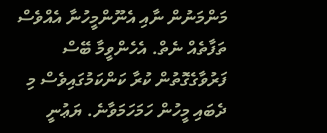މަންމަނުން ނާއި އެނޫންމީހުނާ އެއްވެސް ތަފާތެއް ނެތް. އެހެންވީމާ ބޭސް ފަރުވާގެގޮތުން ކުރާ ކަންކަމުގައިވެސް މި ދެބައި މީހުން ހަމަހަމަވާނެ. ޔަޢުނީ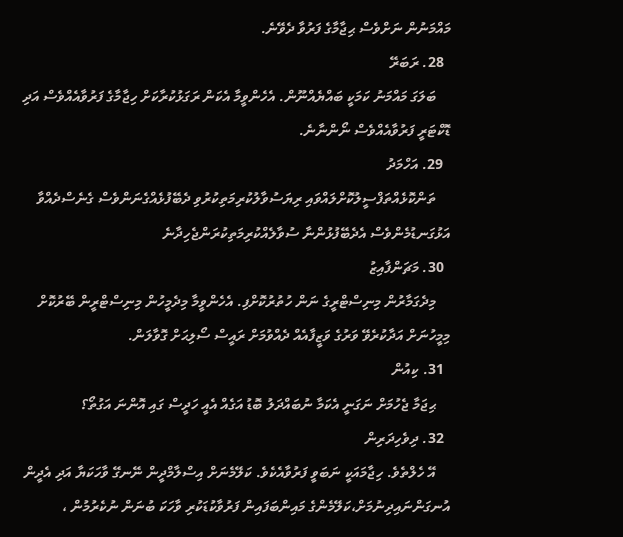މައްމަނުން ނަށްވެސް ޙިޖާމާގެ ފަރުވާ ދެވޭނެ.
  28. ރަބަރޭ
    ބަލަގަ މައްމަނު ކަމަކީ ބައްޔެއްނޫން. އެހެންވީމާ އެކަން ރަގަޅުކުރާކަށް ހިޖާމާގެ ފަރުވާއެއްވެސް އަދި ޑޮކްޓަރީ ފަރުވާއެއްވެސް ނޯންނާނެ.
  29. އަހްމަދު
    ތަންކޮޅެއްތަފްސީލުކޮށްލައްވައި ރިޔަސުވާލުކުރިމަތިކުރުވި ދެބޭފުޅެއްގެނަންވެސް ގެނެސްދެއްވާ އަޅުގަނޑުމެންވެސް އެދެބޭފުޅުންނާ ސުވާލެއްކުރިމަތިކުރަންޖެހިދާނެ
  30. މަޗަންފާއިޒު
    މިދެގަމާރުން މިނިސްޓްރީގެ ނަން ހުތުރުކޮށްފި. އެހެންވީމާ މިދެމީހުން މިނިސްޓްރީން ބޭރުކޮށް މިމީހުނަށް އަދާކުރެވޭ ވަރުގެ ވަޒީފާއެއް ދެއްވުމަށް ރައީސް ސޯލިޙަށް ގޮވާލަން.
  31. ކިއުން
    ޙިޖަމާ ޖެހުމަށް ނަގަނީ އެކަމާ ނުބައްދަލު ބޮޑު އަގެއް އެއީ ހަދީސް ގައި އޮންނަ އަގުތޯ؟
  32. ދިވެހިދަރިން
    އޭ ހެލްތެވެ. ހިޖާމައަކީ ނަބަވީ ފަރުވާއެކެވެ. ކަލޭމެނަށް އިސްލާމްދީން ނޭނގޭ ވާހަކަޔާ އަދި އެދީން އުނގަންނައިދިނުމަށް،ކަލޭމެންގެ މައިންބަފައިން ފަރުވާކުޑަކުރި ވާހަކަ ބުނަން ނުކެރުމުން ،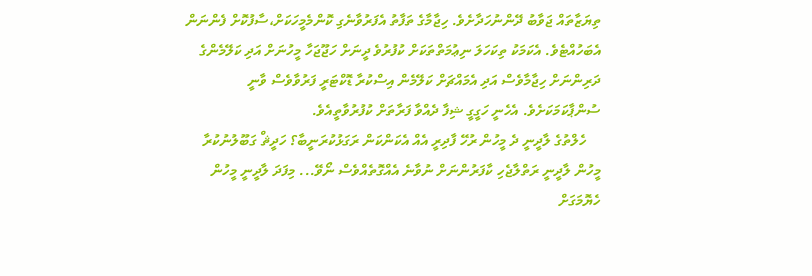ތިޔަޒާތައް ޖަވާބު ދޭންނުހަދާށެވެ. ހިޖާމާގެ ތަފާތު އެފަރުވާނެގި ކޮންމެމީހަކަށް،ސާފުކޮށް ފެންނަން އެބަހުއްޓެވެ. އެކަމަކު ތިކަހަލަ ނިޢުމަތްތަކަށް ކުފުރުވެ ދީނަށް ހަޖޫޖަހާ މީހުނަށް އަދި ކަލޭމެންގެ ދަރިންނަށް ހިޖާމާވެސް އަދި އެމައްޗަށް ކަލޭމެން އިސްކުރާ ޑޮކްޓަރީ ފަރުވާވެސް ވާނީ ސުންޕާކަމަކަށެވެ. އެހެނީ ހަގީގީ ޝިފާ ދެއްވާ ފަރާތަށް ކުފުރުވާތީއެވެ.
    ހެލްތުގެ ލާދީނީ ދެ މީހުން ރުހޭ ފާދިރީ އެއް އެކަންކަން ރަގަޅުކުރަނީބާ؟ ހަދީޘް ގަބޫލުނުކުރާ މީހުން ލާދީނީ ރަތްލާޖެހި ކާފަރުންނަށް ނުވާނެ އެއްގޮތެއްވެސް ނޯވޭ... މިފަދަ ލާދީނީ މީހުން ހެޔޮމަގަށް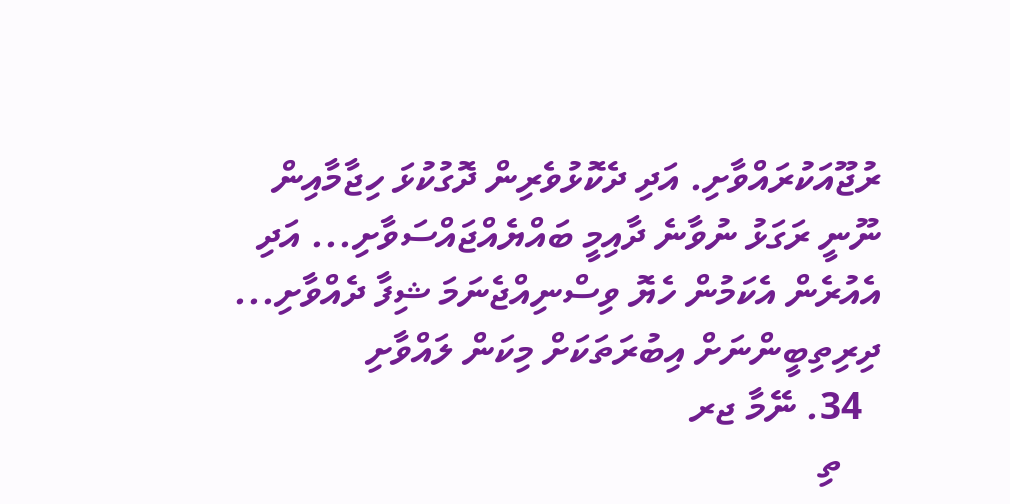ރުޖޫއަކުރައްވާށި. އަދި ދެކޮޅުވެރިން ދޮގުކުޅަ ހިޖާމާއިން ނޫނީ ރަގަޅު ނުވާނެ ދާއިމީ ބައްޔެއްޖައްސަވާށި... އަދި އެއުރެން އެކަމުން ހެޔޮ ވިސްނިއްޖެނަމަ ޝިފާ ދެއްވާށި... ދިރިތިބީންނަށް އިބުރަތަކަށް މިކަން ލައްވާށި
  34. ނޭމާ ޖރ
    ތި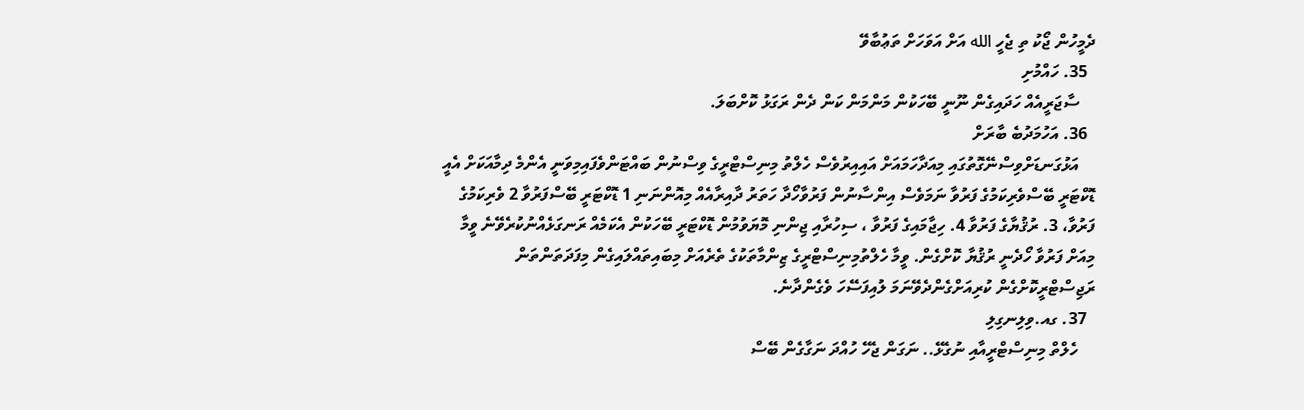ދެމީހުން ޖޯކު ތި ޖެހީ الله އަށް އަވަހަށް ތަޢުބާވޭ
  35. ހައްމުށި
    ސާޖަރީއެއް ހަދައިގެން ނޫނީ ބޭހަކުން މަންމަން ކަން ދެން ރަގަޅު ކޮށްބަލަ.
  36. އަހުމަދުބެ ބާރަށް
    އަޅުގަނޑަށްވިސްނޭގޮތުގައި މިއަދާހަމައަށް އައިއިރުވެސް ހެލްތު މިނިސްޓްރީގެ ވިސްނުން ބައްޓަންވެފައިމިވަނީ އެންމެ ދިމާއަކަށް އެއީ ޑޮކްޓަރީ ބޭސްވެރިކަމުގެ ފަރުވާ ނަމަވެސް އިންސާނުން ފަރުވާހޯދާ ހަތަރު ދާއިރާއެއް މިއޮންނަނި 1 ޑޮކްޓަރީ ބޭސްފަރުވާ 2 ވެރިކަމުގެ ފަރުވާ، 3. ރުޤުޔާގެ ފަރުވާ 4. ހިޖާމައިގެ ފަރުވާ ، ސިހުރާއި ޖިންނި މޮޔަވުމުން ޑޮކްޓަރީ ބޭހަކުން އެކަމެއް ރަނގަޅެއްނުކުރެވޭނެ ވީމާ މިއަށް ފަރުވާ ހޯދެނީ ރުޤުޔާ ކޮށްގެން. ވީމާ ހެލްތުމިނިސްޓްރީގެ ޒިންމާތަކުގެ ތެރެއަށް މިބައިތައްލައިގެން މިފަދަތަންތަން ރަޖިސްޓްރީކޮށްގެން ކުރިއަށްގެންދެވޭނަމަ ލުއިފަސޭހަ ވެގެންދާނެ.
  37. ގއ.ވިލިނގިލި
    ހެލްތް މިނިސްޓްރީއާއި ނުގެޅޭ.. ނަގަން ޖެހޭ ހުއްދަ ނަގާގެން ބޭސް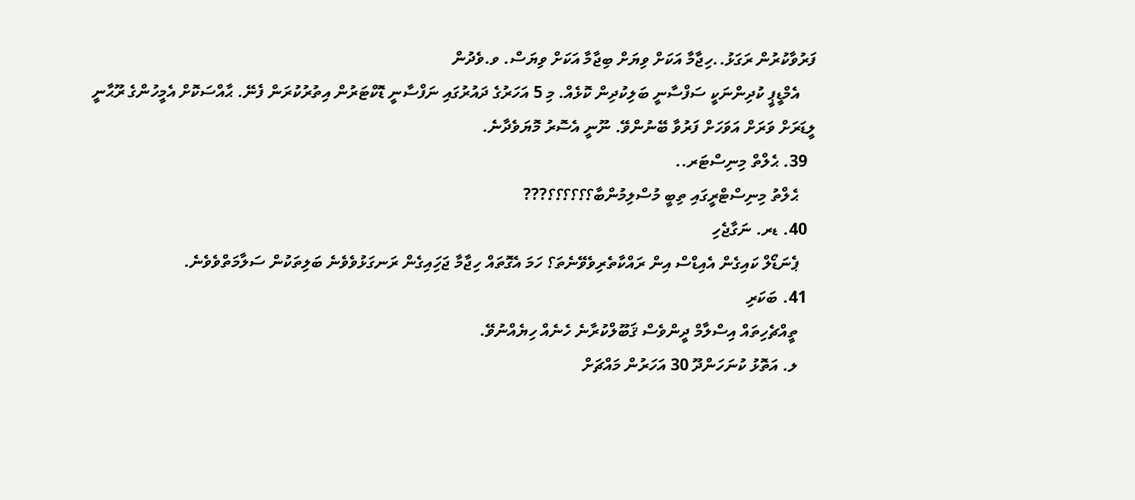ފަރުވާކުރުން ރަގަޅު..ހިޖާމާ އަކަށް ވިޔަށް ބިޖާމާ އަކަށް ވިޔަސް. ވ.ވެދުން
    އެމްޑީޕީ ކުދިންނަކީ ސަފްސާނީ ބަލިކުދިން ކޮޅެއް. މި 5 އަހަރުގެ ދައުރުގައި ނަފްސާނީ ޑޮކްޓަރުން އިތުރުކުރަން ފެނޭ. ޙާއްސަކޮށް އެމީހުންގެ ރޫޙާނީ ލީޑަރަށް ވަރަށް އަވަހަށް ފަރުވާ ބޭނުންވޭ. ނޫނީ އެސޮރު މޮޔަވެދާނެ.
  39. ޙެލްތް މިނިސްޓަރ..
    ޙެލްތު މިނިސްޓްރީގައި ތިބީ މުސްލިމުންބާ؟؟؟؟؟؟???
  40. ޑރ. ނަގާޖެހި
    ޕެނަޑޯލް ކައިގެން އެއިޑްސް އިން ރައްކާތެރިވެވޭނެތަ؟ ހަމަ އެގޮތައް ހިޖާމާ ޖަހަިއިގެން ރަނގަޅުވެވެނެ ބަލިތަކުން ސަލާމަތްވެވެނެ.
  41. ބަކަރި
    ތީއްޗެހިތައް އިސްލާމް ދީންވެސް ޤަބޫލްކުރާނެ ހެނެއް ހިޔެއްނުވޭ.
    ލ. އަތޮޅު ކުނަހަންދޫ 30 އަހަރުން މައްޗަށް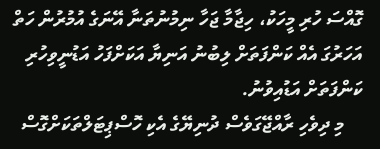ގޮއްސަ ހުރި މީހަކު، ހިޖާމާ ޖަހާ ނިމުނުތަނާ އޭނަގެ އުމުރުން ހަތް އަހަރުގަ އެއް ކަންފަތަށް ލިބުނު އަނިޔާ އަކަށްފަހު އަޑުނީވިހުރި ކަންފަތަށް އަޑުއިވުނު.
    މި ދިވެހި ރާއްޖޭގަވެސް ދުނިޔޭގެ އެކި ހޮސްޕިޓަލްތަކަށްގޮސް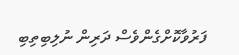ފަރުވާކޮށްގެންވެސް ދަރިން ނުލިބިތިބި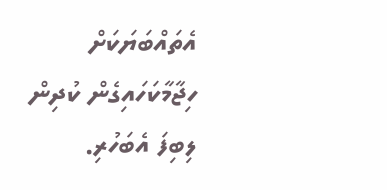އެތައްބަޔަކަށް ހިޖާމާކަހައިގެން ކުދިން ލިބިފަ އެބަހުރި.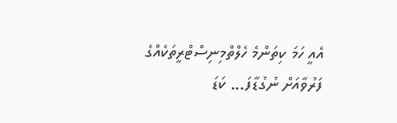އެއީ ހަމަ ކިތަންމެ ހެލްތްމިނިސްޓްރީތަކެއްގެ ފަރުވާއަށް ނުގުޑާފަ... ކަޑަ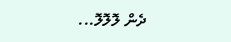ދެން ލޮލޮލޮ...